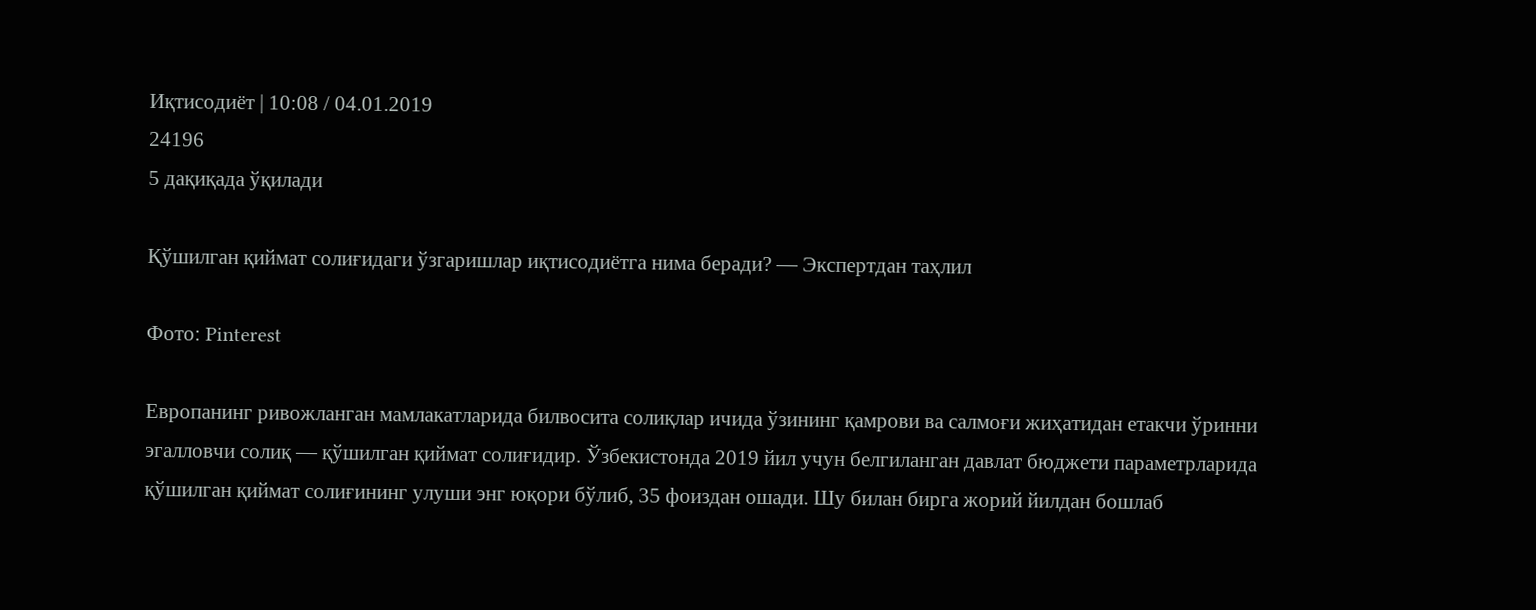Иқтисодиёт | 10:08 / 04.01.2019
24196
5 дақиқада ўқилади

Қўшилган қиймат солиғидаги ўзгаришлар иқтисодиётга нима беради? — Экспертдан таҳлил

Фото: Pinterest

Европанинг ривожланган мамлакатларида билвосита солиқлар ичида ўзининг қамрови ва салмоғи жиҳатидан етакчи ўринни эгалловчи солиқ — қўшилган қиймат солиғидир. Ўзбекистонда 2019 йил учун белгиланган давлат бюджети параметрларида қўшилган қиймат солиғининг улуши энг юқори бўлиб, 35 фоиздан ошади. Шу билан бирга жорий йилдан бошлаб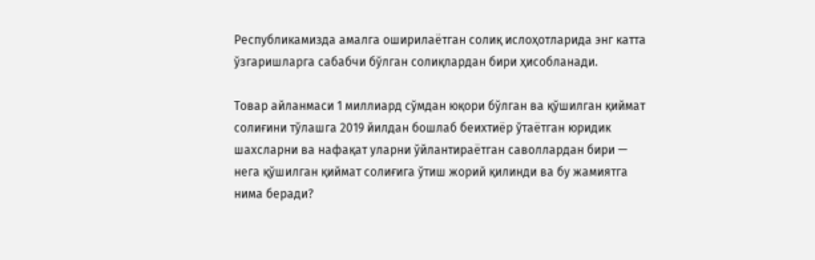Республикамизда амалга оширилаётган солиқ ислоҳотларида энг катта ўзгаришларга сабабчи бўлган солиқлардан бири ҳисобланади.

Товар айланмаси 1 миллиард сўмдан юқори бўлган ва қўшилган қиймат солиғини тўлашга 2019 йилдан бошлаб беихтиёр ўтаётган юридик шахсларни ва нафақат уларни ўйлантираётган саволлардан бири — нега қўшилган қиймат солиғига ўтиш жорий қилинди ва бу жамиятга нима беради?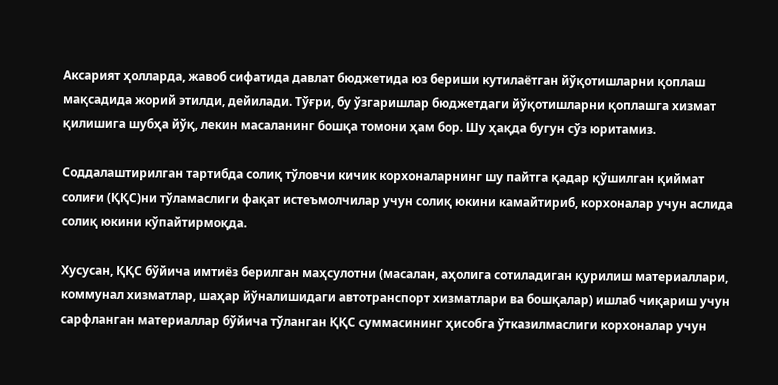Аксарият ҳолларда, жавоб сифатида давлат бюджетида юз бериши кутилаётган йўқотишларни қоплаш мақсадида жорий этилди, дейилади. Тўғри, бу ўзгаришлар бюджетдаги йўқотишларни қоплашга хизмат қилишига шубҳа йўқ, лекин масаланинг бошқа томони ҳам бор. Шу ҳақда бугун сўз юритамиз.

Соддалаштирилган тартибда солиқ тўловчи кичик корхоналарнинг шу пайтга қадар қўшилган қиймат солиғи (ҚҚС)ни тўламаслиги фақат истеъмолчилар учун солиқ юкини камайтириб, корхоналар учун аслида солиқ юкини кўпайтирмоқда.

Хусусан, ҚҚС бўйича имтиёз берилган маҳсулотни (масалан, аҳолига сотиладиган қурилиш материаллари, коммунал хизматлар, шаҳар йўналишидаги автотранспорт хизматлари ва бошқалар) ишлаб чиқариш учун сарфланган материаллар бўйича тўланган ҚҚС суммасининг ҳисобга ўтказилмаслиги корхоналар учун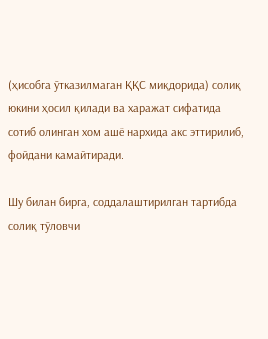(ҳисобга ўтказилмаган ҚҚС миқдорида) солиқ юкини ҳосил қилади ва харажат сифатида сотиб олинган хом ашё нархида акс эттирилиб, фойдани камайтиради.

Шу билан бирга, соддалаштирилган тартибда солиқ тўловчи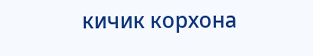кичик корхона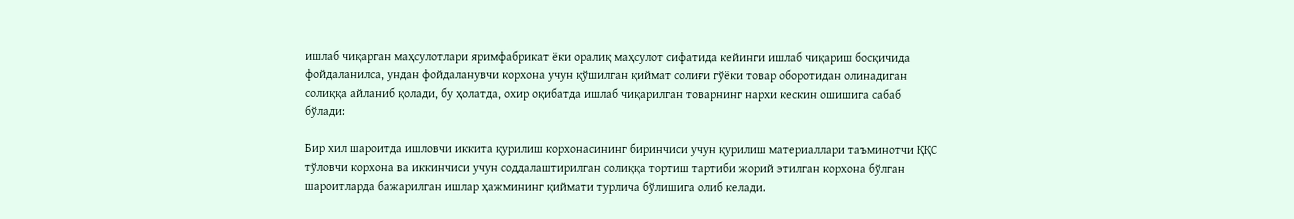ишлаб чиқарган маҳсулотлари яримфабрикат ёки оралиқ маҳсулот сифатида кейинги ишлаб чиқариш босқичида фойдаланилса, ундан фойдаланувчи корхона учун қўшилган қиймат солиғи гўёки товар оборотидан олинадиган солиққа айланиб қолади, бу ҳолатда, охир оқибатда ишлаб чиқарилган товарнинг нархи кескин ошишига сабаб бўлади:

Бир хил шароитда ишловчи иккита қурилиш корхонасининг биринчиси учун қурилиш материаллари таъминотчи ҚҚС тўловчи корхона ва иккинчиси учун соддалаштирилган солиққа тортиш тартиби жорий этилган корхона бўлган шароитларда бажарилган ишлар ҳажмининг қиймати турлича бўлишига олиб келади.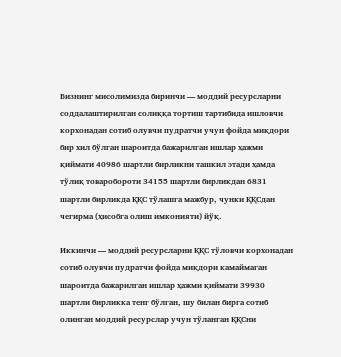Бизнинг мисолимизда биринчи — моддий ресурсларни соддалаштирилган солиққа тортиш тартибида ишловчи корхонадан сотиб олувчи пудратчи учун фойда миқдори бир хил бўлган шароитда бажарилган ишлар ҳажми қиймати 40986 шартли бирликни ташкил этади ҳамда тўлиқ товаробороти 34155 шартли бирликдан 6831 шартли бирликда ҚҚС тўлашга мажбур, чунки ҚҚСдан чегирма (ҳисобга олиш имконияти) йўқ.

Иккинчи — моддий ресурсларни ҚҚС тўловчи корхонадан сотиб олувчи пудратчи фойда миқдори камаймаган шароитда бажарилган ишлар ҳажми қиймати 39930 шартли бирликка тенг бўлган, шу билан бирга сотиб олинган моддий ресурслар учун тўланган ҚҚСни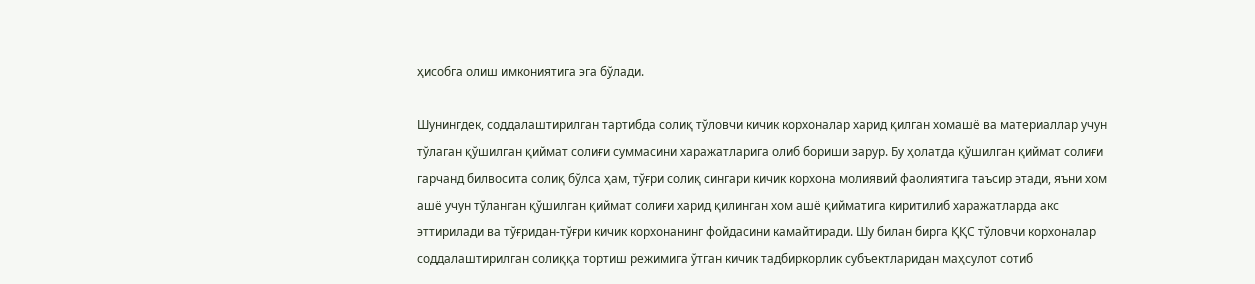ҳисобга олиш имкониятига эга бўлади.

Шунингдек, соддалаштирилган тартибда солиқ тўловчи кичик корхоналар харид қилган хомашё ва материаллар учун тўлаган қўшилган қиймат солиғи суммасини харажатларига олиб бориши зарур. Бу ҳолатда қўшилган қиймат солиғи гарчанд билвосита солиқ бўлса ҳам, тўғри солиқ сингари кичик корхона молиявий фаолиятига таъсир этади, яъни хом ашё учун тўланган қўшилган қиймат солиғи харид қилинган хом ашё қийматига киритилиб харажатларда акс эттирилади ва тўғридан-тўғри кичик корхонанинг фойдасини камайтиради. Шу билан бирга ҚҚС тўловчи корхоналар соддалаштирилган солиққа тортиш режимига ўтган кичик тадбиркорлик субъектларидан маҳсулот сотиб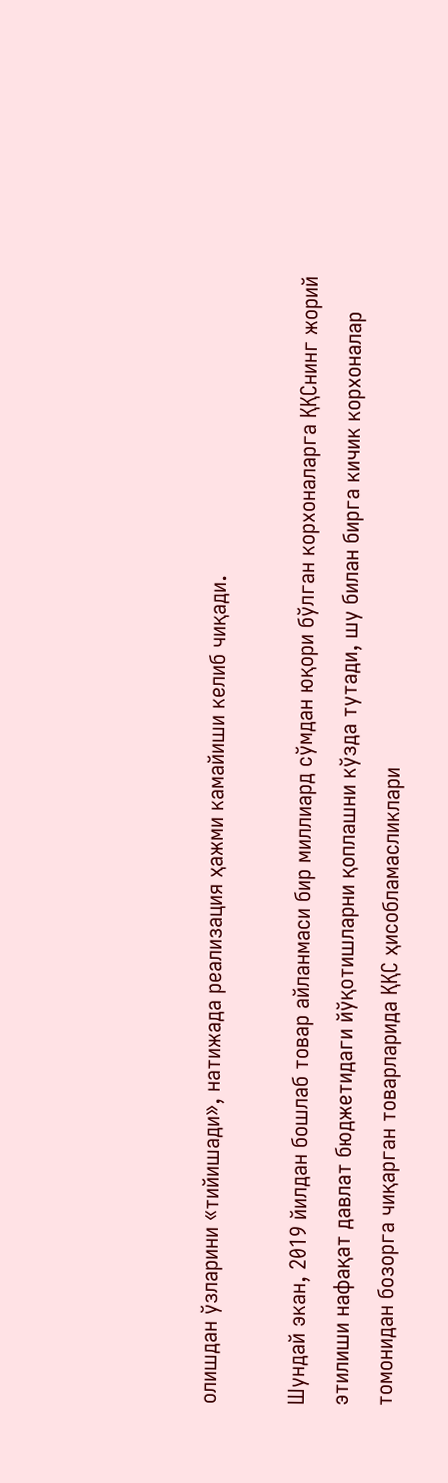олишдан ўзларини «тийишади», натижада реализация ҳажми камайиши келиб чиқади.

Шундай экан, 2019 йилдан бошлаб товар айланмаси бир миллиард сўмдан юқори бўлган корхоналарга ҚҚСнинг жорий этилиши нафақат давлат бюджетидаги йўқотишларни қоплашни кўзда тутади, шу билан бирга кичик корхоналар томонидан бозорга чиқарган товарларида ҚҚС ҳисобламасликлари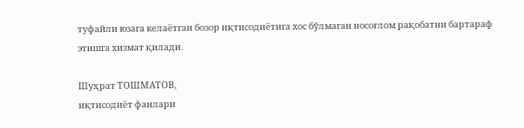туфайли юзага келаётган бозор иқтисодиётига хос бўлмаган носоғлом рақобатни бартараф этишга хизмат қилади.

Шуҳрат ТОШМАТОВ,
иқтисодиёт фанлари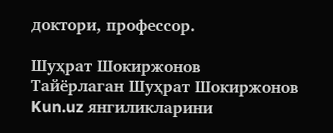доктори, профессор.

Шуҳрат Шокиржонов
Тайёрлаган Шуҳрат Шокиржонов
Kun.uz янгиликларини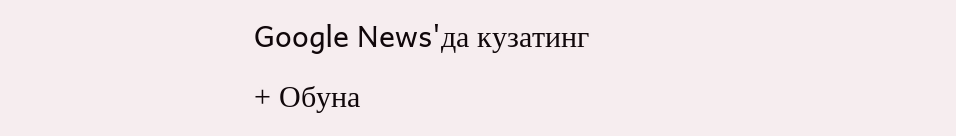Google News'да кузатинг
+ Обуна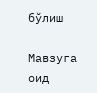бўлиш

Мавзуга оид